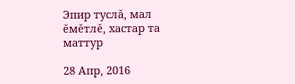Эпир туслă, мал ĕмĕтлĕ, хастар та маттур

28 Апр, 2016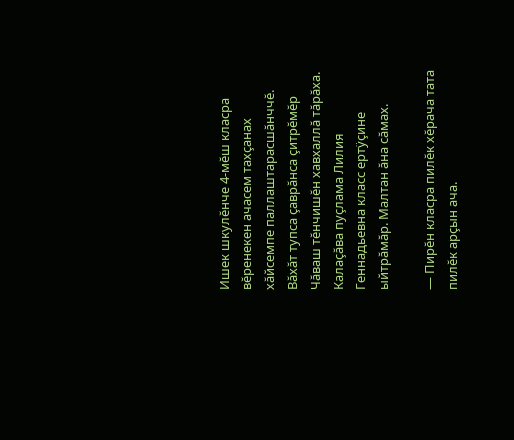Ишек шкулĕнче 4-мĕш класра вĕренекен ачасем тахçанах хăйсемпе паллаштарасшăнччĕ. Вăхăт тупса çаврăнса çитрĕмĕр Чăваш тĕнчишĕн хавхаллă тăрăха. Калаçăва пуçлама Лилия Геннадьевна класс ертÿçине ыйтрăмăр. Малтан ăна сăмах.

— Пирĕн класра пилĕк хĕрача тата пилĕк арçын ача.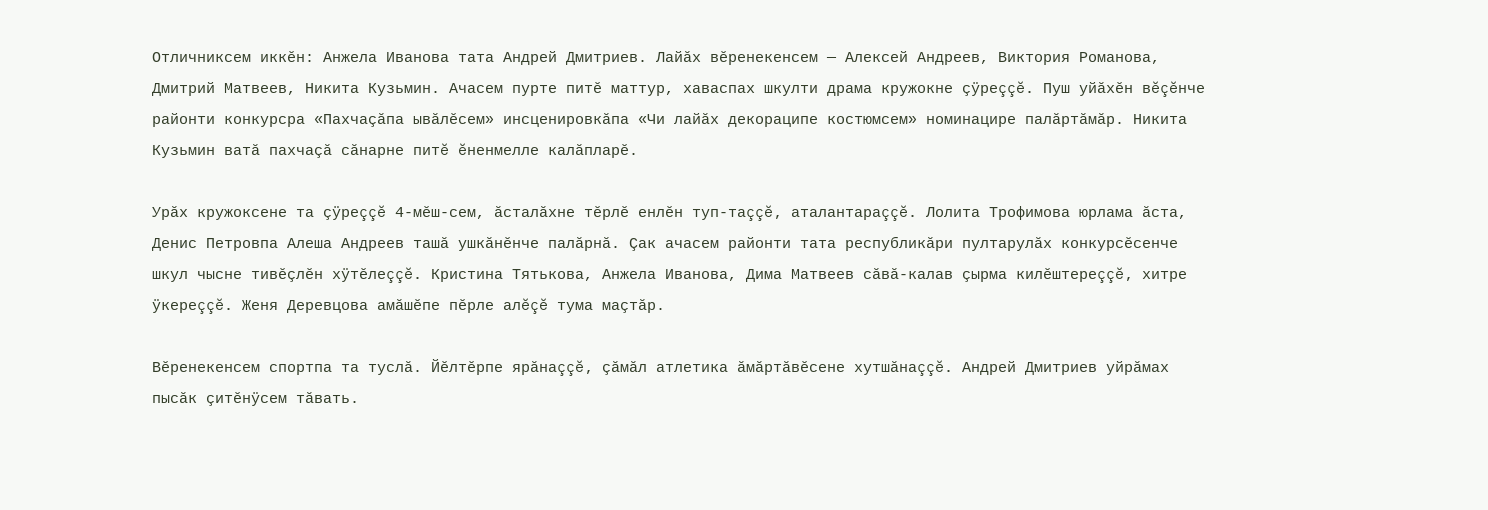Отличниксем иккĕн: Анжела Иванова тата Андрей Дмитриев. Лайăх вĕренекенсем — Алексей Андреев, Виктория Романова, Дмитрий Матвеев, Никита Кузьмин. Ачасем пурте питĕ маттур, хаваспах шкулти драма кружокне çÿреççĕ. Пуш уйăхĕн вĕçĕнче районти конкурсра «Пахчаçăпа ывăлĕсем» инсценировкăпа «Чи лайăх декораципе костюмсем» номинацире палăртăмăр. Никита Кузьмин ватă пахчаçă сăнарне питĕ ĕненмелле калăпларĕ.

Урăх кружоксене та çÿреççĕ 4-мĕш-сем, ăсталăхне тĕрлĕ енлĕн туп-таççĕ, аталантараççĕ. Лолита Трофимова юрлама ăста, Денис Петровпа Алеша Андреев ташă ушкăнĕнче палăрнă. Çак ачасем районти тата республикăри пултарулăх конкурсĕсенче шкул чысне тивĕçлĕн хÿтĕлеççĕ. Кристина Тятькова, Анжела Иванова, Дима Матвеев сăвă-калав çырма килĕштереççĕ, хитре ÿкереççĕ. Женя Деревцова амăшĕпе пĕрле алĕçĕ тума маçтăр.

Вĕренекенсем спортпа та туслă. Йĕлтĕрпе ярăнаççĕ, çăмăл атлетика ăмăртăвĕсене хутшăнаççĕ. Андрей Дмитриев уйрăмах пысăк çитĕнÿсем тăвать.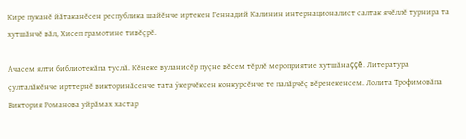Кире пуканĕ йăтаканĕсен республика шайĕнче иртекен Геннадий Калинин интернационалист салтак ячĕллĕ турнира та хутшăнчĕ вăл, Хисеп грамотине тивĕçрĕ.

Ачасем ялти библиотекăпа туслă. Кĕнеке вуланисĕр пуçне вĕсем тĕрлĕ мероприятие хутшăнаççĕ. Литература çулталăкĕнче ирттернĕ викторинăсенче тата ÿкерчĕксен конкурсĕнче те палăрчĕç вĕренекенсем. Лолита Трофимовăпа Виктория Романова уйрăмах хастар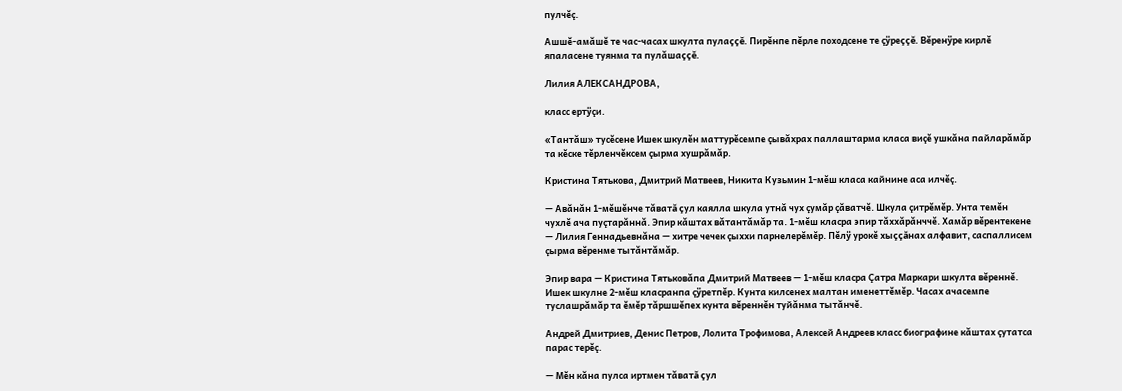пулчĕç.

Ашшĕ-амăшĕ те час-часах шкулта пулаççĕ. Пирĕнпе пĕрле походсене те çÿреççĕ. Вĕренÿре кирлĕ япаласене туянма та пулăшаççĕ.

Лилия АЛЕКСАНДРОВА,

класс ертÿçи.

«Тантăш» тусĕсене Ишек шкулĕн маттурĕсемпе çывăхрах паллаштарма класа виçĕ ушкăна пайларăмăр та кĕске тĕрленчĕксем çырма хушрăмăр.

Кристина Тятькова, Дмитрий Матвеев, Никита Кузьмин 1-мĕш класа кайнине аса илчĕç.

— Авăнăн 1-мĕшĕнче тăватă çул каялла шкула утнă чух çумăр çăватчĕ. Шкула çитрĕмĕр. Унта темĕн чухлĕ ача пуçтарăннă. Эпир кăштах вăтантăмăр та. 1-мĕш класра эпир тăххăрăнччĕ. Хамăр вĕрентекене — Лилия Геннадьевнăна — хитре чечек çыххи парнелерĕмĕр. Пĕлÿ урокĕ хыççăнах алфавит, саспаллисем çырма вĕренме тытăнтăмăр.

Эпир вара — Кристина Тятьковăпа Дмитрий Матвеев — 1-мĕш класра Çатра Маркари шкулта вĕреннĕ. Ишек шкулне 2-мĕш класранпа çÿретпĕр. Кунта килсенех малтан именеттĕмĕр. Часах ачасемпе туслашрăмăр та ĕмĕр тăршшĕпех кунта вĕреннĕн туйăнма тытăнчĕ.

Андрей Дмитриев, Денис Петров, Лолита Трофимова, Алексей Андреев класс биографине кăштах çутатса парас терĕç.

— Мĕн кăна пулса иртмен тăватă çул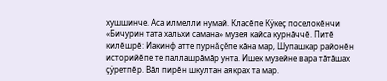хушшинче. Аса илмелли нумай. Класĕпе Кÿкеç поселокĕнчи «Бичурин тата хальхи самана» музея кайса курнăччĕ. Питĕ килĕшрĕ: Иакинф атте пурнăçĕпе кăна мар, Шупашкар районĕн историйĕпе те паллашрăмăр унта. Ишек музейне вара тăтăшах çÿретпĕр. Вăл пирĕн шкултан аякрах та мар.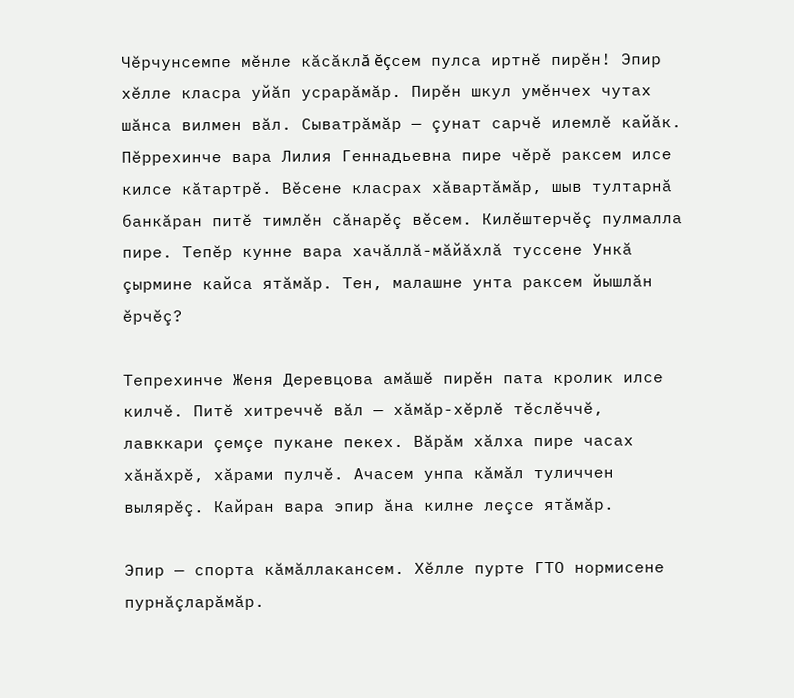Чĕрчунсемпе мĕнле кăсăклă ĕçсем пулса иртнĕ пирĕн! Эпир хĕлле класра уйăп усрарăмăр. Пирĕн шкул умĕнчех чутах шăнса вилмен вăл. Сыватрăмăр — çунат сарчĕ илемлĕ кайăк. Пĕррехинче вара Лилия Геннадьевна пире чĕрĕ раксем илсе килсе кăтартрĕ. Вĕсене класрах хăвартăмăр, шыв тултарнă банкăран питĕ тимлĕн сăнарĕç вĕсем. Килĕштерчĕç пулмалла пире. Тепĕр кунне вара хачăллă-мăйăхлă туссене Ункă çырмине кайса ятăмăр. Тен, малашне унта раксем йышлăн ĕрчĕç?

Тепрехинче Женя Деревцова амăшĕ пирĕн пата кролик илсе килчĕ. Питĕ хитреччĕ вăл — хăмăр-хĕрлĕ тĕслĕччĕ, лавккари çемçе пукане пекех. Вăрăм хăлха пире часах хăнăхрĕ, хăрами пулчĕ. Ачасем унпа кăмăл туличчен вылярĕç. Кайран вара эпир ăна килне леçсе ятăмăр.

Эпир — спорта кăмăллакансем. Хĕлле пурте ГТО нормисене пурнăçларăмăр.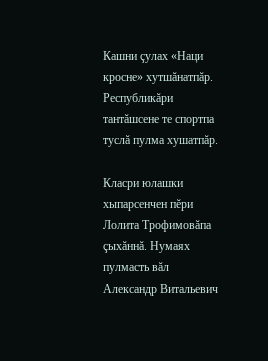Кашни çулах «Наци кросне» хутшăнатпăр. Республикăри тантăшсене те спортпа туслă пулма хушатпăр.

Класри юлашки хыпарсенчен пĕри Лолита Трофимовăпа çыхăннă. Нумаях пулмасть вăл Александр Витальевич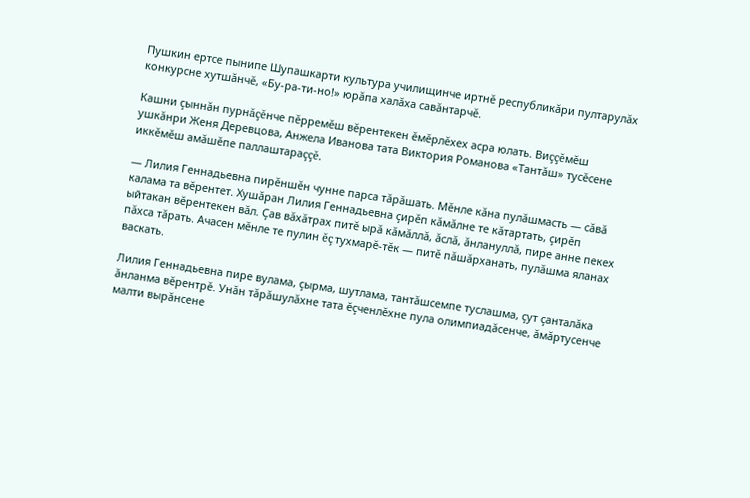Пушкин ертсе пынипе Шупашкарти культура училищинче иртнĕ республикăри пултарулăх конкурсне хутшăнчĕ, «Бу-ра-ти-но!» юрăпа халăха савăнтарчĕ.

Кашни çыннăн пурнăçĕнче пĕрремĕш вĕрентекен ĕмĕрлĕхех асра юлать. Виççĕмĕш ушкăнри Женя Деревцова, Анжела Иванова тата Виктория Романова «Тантăш» тусĕсене иккĕмĕш амăшĕпе паллаштараççĕ.

— Лилия Геннадьевна пирĕншĕн чунне парса тăрăшать. Мĕнле кăна пулăшмасть — сăвă калама та вĕрентет. Хушăран Лилия Геннадьевна çирĕп кăмăлне те кăтартать, çирĕп ыйтакан вĕрентекен вăл. Çав вăхăтрах питĕ ырă кăмăллă, ăслă, ăнлануллă, пире анне пекех пăхса тăрать. Ачасен мĕнле те пулин ĕç тухмарĕ-тĕк — питĕ пăшăрханать, пулăшма яланах васкать.

Лилия Геннадьевна пире вулама, çырма, шутлама, тантăшсемпе туслашма, çут çанталăка ăнланма вĕрентрĕ. Унăн тăрăшулăхне тата ĕçченлĕхне пула олимпиадăсенче, ăмăртусенче малти вырăнсене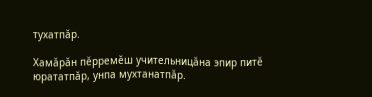тухатпăр.

Хамăрăн пĕрремĕш учительницăна эпир питĕ юрататпăр, унпа мухтанатпăр.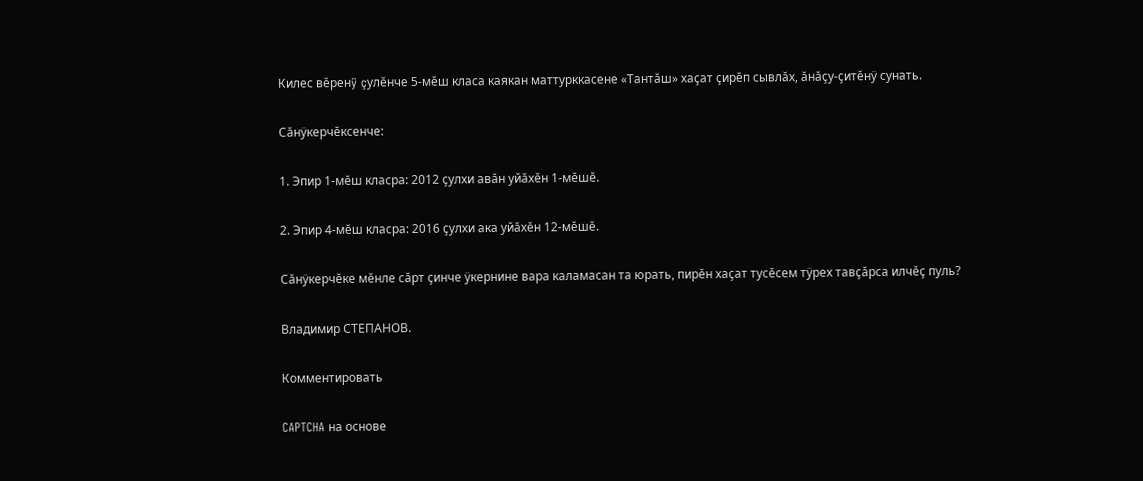Килес вĕренÿ çулĕнче 5-мĕш класа каякан маттурккасене «Тантăш» хаçат çирĕп сывлăх, ăнăçу-çитĕнÿ сунать.

Сăнÿкерчĕксенче:

1. Эпир 1-мĕш класра: 2012 çулхи авăн уйăхĕн 1-мĕшĕ.

2. Эпир 4-мĕш класра: 2016 çулхи ака уйăхĕн 12-мĕшĕ.

Сăнÿкерчĕке мĕнле сăрт çинче ÿкернине вара каламасан та юрать, пирĕн хаçат тусĕсем тÿрех тавçăрса илчĕç пуль?

Владимир СТЕПАНОВ.

Комментировать

CAPTCHA на основе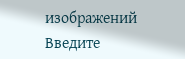изображений
Введите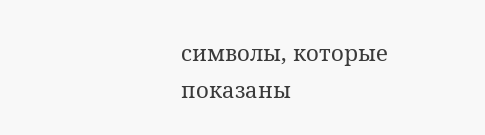символы, которые показаны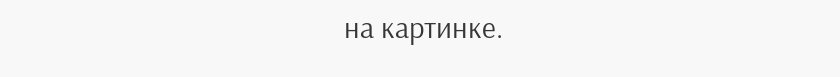на картинке.